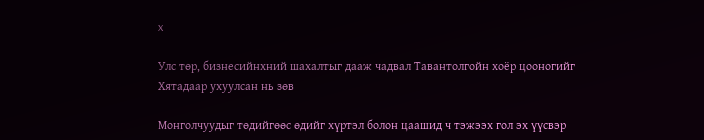x

Улс төр, бизнесийнхний шахалтыг дааж чадвал Тавантолгойн хоёр цооногийг Хятадаар ухуулсан нь зөв

Монголчуудыг төдийгөөс өдийг хүртэл болон цаашид ч тэжээх гол эх үүсвэр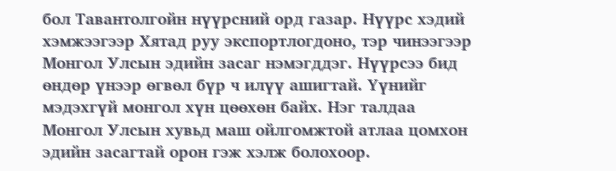бол Тавантолгойн нүүрсний орд газар. Нүүрс хэдий хэмжээгээр Хятад руу экспортлогдоно, тэр чинээгээр Монгол Улсын эдийн засаг нэмэгддэг. Нүүрсээ бид өндөр үнээр өгвөл бүр ч илүү ашигтай. Үүнийг мэдэхгүй монгол хүн цөөхөн байх. Нэг талдаа Монгол Улсын хувьд маш ойлгомжтой атлаа цомхон эдийн засагтай орон гэж хэлж болохоор.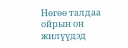Нөгөө талдаа ойрын он жилүүдэд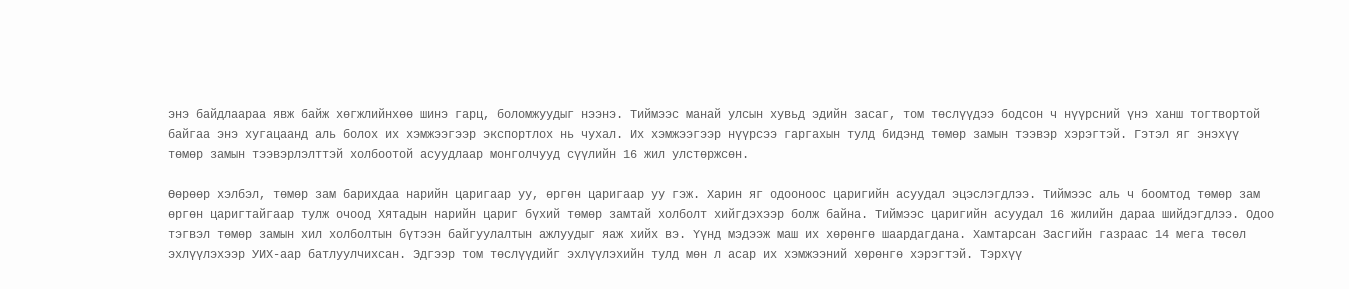энэ байдлаараа явж байж хөгжлийнхөө шинэ гарц, боломжуудыг нээнэ. Тиймээс манай улсын хувьд эдийн засаг, том төслүүдээ бодсон ч нүүрсний үнэ ханш тогтвортой байгаа энэ хугацаанд аль болох их хэмжээгээр экспортлох нь чухал. Их хэмжээгээр нүүрсээ гаргахын тулд бидэнд төмөр замын тээвэр хэрэгтэй. Гэтэл яг энэхүү төмөр замын тээвэрлэлттэй холбоотой асуудлаар монголчууд сүүлийн 16 жил улстөржсөн.

Өөрөөр хэлбэл, төмөр зам барихдаа нарийн царигаар уу, өргөн царигаар уу гэж. Харин яг одооноос царигийн асуудал эцэслэгдлээ. Тиймээс аль ч боомтод төмөр зам өргөн царигтайгаар тулж очоод Хятадын нарийн цариг бүхий төмөр замтай холболт хийгдэхээр болж байна. Тиймээс царигийн асуудал 16 жилийн дараа шийдэгдлээ. Одоо тэгвэл төмөр замын хил холболтын бүтээн байгуулалтын ажлуудыг яаж хийх вэ. Үүнд мэдээж маш их хөрөнгө шаардагдана. Хамтарсан Засгийн газраас 14 мега төсөл эхлүүлэхээр УИХ-аар батлуулчихсан. Эдгээр том төслүүдийг эхлүүлэхийн тулд мөн л асар их хэмжээний хөрөнгө хэрэгтэй. Тэрхүү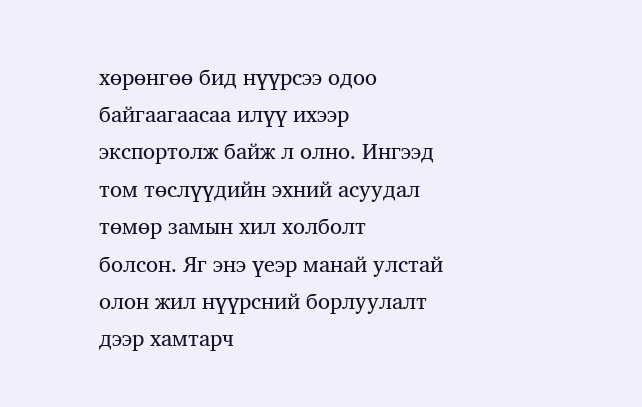хөрөнгөө бид нүүрсээ одоо байгаагаасаа илүү ихээр экспортолж байж л олно. Ингээд том төслүүдийн эхний асуудал төмөр замын хил холболт болсон. Яг энэ үеэр манай улстай олон жил нүүрсний борлуулалт дээр хамтарч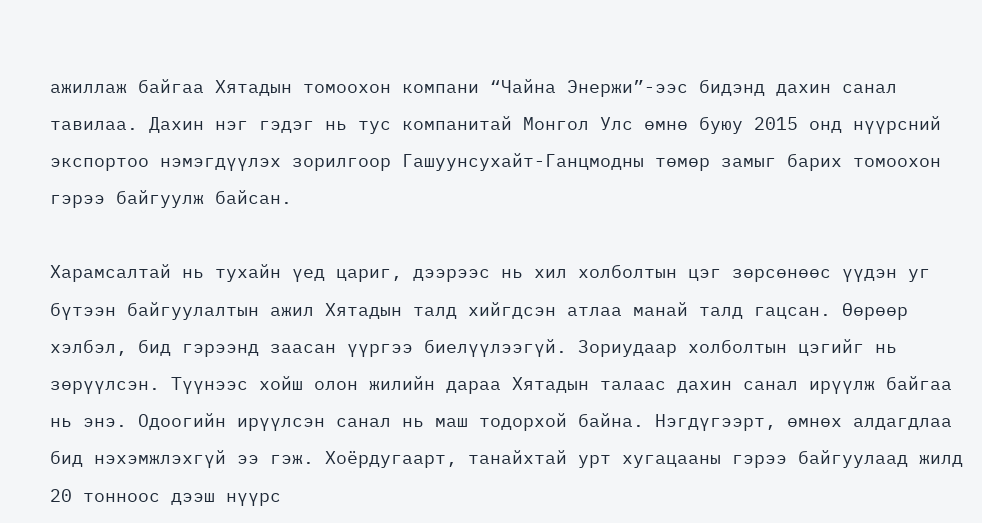ажиллаж байгаа Хятадын томоохон компани “Чайна Энержи”-ээс бидэнд дахин санал тавилаа. Дахин нэг гэдэг нь тус компанитай Монгол Улс өмнө буюу 2015 онд нүүрсний экспортоо нэмэгдүүлэх зорилгоор Гашуунсухайт-Ганцмодны төмөр замыг барих томоохон гэрээ байгуулж байсан.

Харамсалтай нь тухайн үед цариг, дээрээс нь хил холболтын цэг зөрсөнөөс үүдэн уг бүтээн байгуулалтын ажил Хятадын талд хийгдсэн атлаа манай талд гацсан. Өөрөөр хэлбэл, бид гэрээнд заасан үүргээ биелүүлээгүй. Зориудаар холболтын цэгийг нь зөрүүлсэн. Түүнээс хойш олон жилийн дараа Хятадын талаас дахин санал ирүүлж байгаа нь энэ. Одоогийн ирүүлсэн санал нь маш тодорхой байна. Нэгдүгээрт, өмнөх алдагдлаа бид нэхэмжлэхгүй ээ гэж. Хоёрдугаарт, танайхтай урт хугацааны гэрээ байгуулаад жилд 20 тонноос дээш нүүрс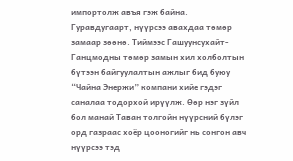импортолж авъя гэж байна. Гуравдугаарт, нүүрсээ авахдаа төмөр замаар зөөнө. Тиймээс Гашуунсухайт-Ганцмодны төмөр замын хил холболтын бүтээн байгуулалтын ажлыг бид буюу “Чайна Энержи” компани хийе гэдэг саналаа тодорхой ирүүлж. Өөр нэг зүйл бол манай Таван толгойн нүүрсний бүлэг орд газраас хоёр цооногийг нь сонгон авч нүүрсээ тэд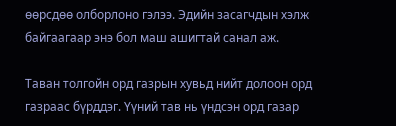өөрсдөө олборлоно гэлээ. Эдийн засагчдын хэлж байгаагаар энэ бол маш ашигтай санал аж.

Таван толгойн орд газрын хувьд нийт долоон орд газраас бүрддэг. Үүний тав нь үндсэн орд газар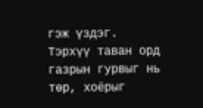гэж үздэг. Тэрхүү таван орд газрын гурвыг нь төр, хоёрыг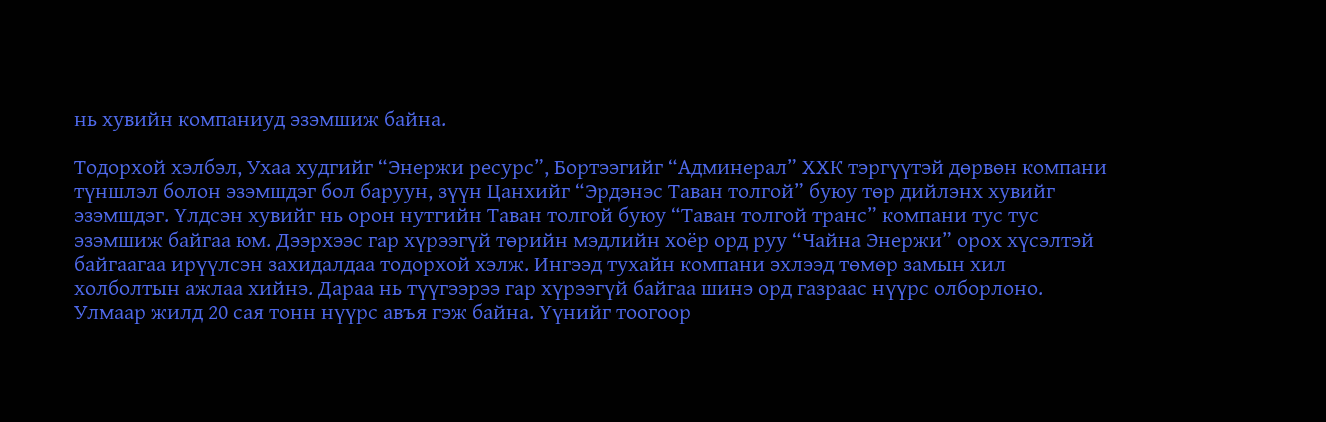нь хувийн компаниуд эзэмшиж байна.

Тодорхой хэлбэл, Ухаа худгийг “Энержи ресурс”, Бортээгийг “Админерал” ХХК тэргүүтэй дөрвөн компани түншлэл болон эзэмшдэг бол баруун, зүүн Цанхийг “Эрдэнэс Таван толгой” буюу төр дийлэнх хувийг эзэмшдэг. Үлдсэн хувийг нь орон нутгийн Таван толгой буюу “Таван толгой транс” компани тус тус эзэмшиж байгаа юм. Дээрхээс гар хүрээгүй төрийн мэдлийн хоёр орд руу “Чайна Энержи” орох хүсэлтэй байгаагаа ирүүлсэн захидалдаа тодорхой хэлж. Ингээд тухайн компани эхлээд төмөр замын хил холболтын ажлаа хийнэ. Дараа нь түүгээрээ гар хүрээгүй байгаа шинэ орд газраас нүүрс олборлоно. Улмаар жилд 20 сая тонн нүүрс авъя гэж байна. Үүнийг тоогоор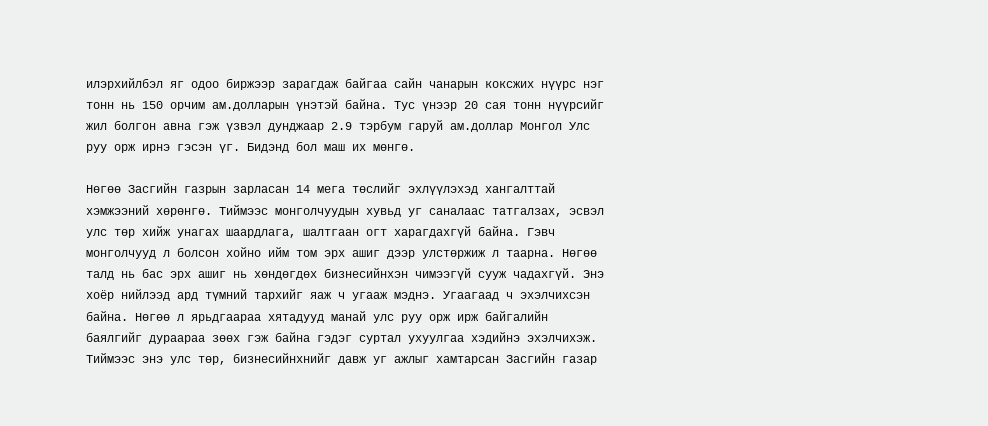илэрхийлбэл яг одоо биржээр зарагдаж байгаа сайн чанарын коксжих нүүрс нэг тонн нь 150 орчим ам.долларын үнэтэй байна. Тус үнээр 20 сая тонн нүүрсийг жил болгон авна гэж үзвэл дунджаар 2.9 тэрбум гаруй ам.доллар Монгол Улс руу орж ирнэ гэсэн үг. Бидэнд бол маш их мөнгө.

Нөгөө Засгийн газрын зарласан 14 мега төслийг эхлүүлэхэд хангалттай хэмжээний хөрөнгө. Тиймээс монголчуудын хувьд уг саналаас татгалзах, эсвэл улс төр хийж унагах шаардлага, шалтгаан огт харагдахгүй байна. Гэвч монголчууд л болсон хойно ийм том эрх ашиг дээр улстөржиж л таарна. Нөгөө талд нь бас эрх ашиг нь хөндөгдөх бизнесийнхэн чимээгүй сууж чадахгүй. Энэ хоёр нийлээд ард түмний тархийг яаж ч угааж мэднэ. Угаагаад ч эхэлчихсэн байна. Нөгөө л ярьдгаараа хятадууд манай улс руу орж ирж байгалийн баялгийг дураараа зөөх гэж байна гэдэг суртал ухуулгаа хэдийнэ эхэлчихэж. Тиймээс энэ улс төр, бизнесийнхнийг давж уг ажлыг хамтарсан Засгийн газар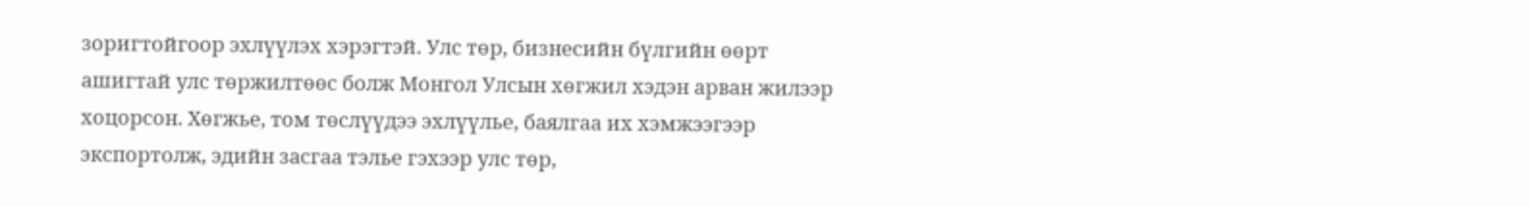зоригтойгоор эхлүүлэх хэрэгтэй. Улс төр, бизнесийн бүлгийн өөрт ашигтай улс төржилтөөс болж Монгол Улсын хөгжил хэдэн арван жилээр хоцорсон. Хөгжье, том төслүүдээ эхлүүлье, баялгаа их хэмжээгээр экспортолж, эдийн засгаа тэлье гэхээр улс төр,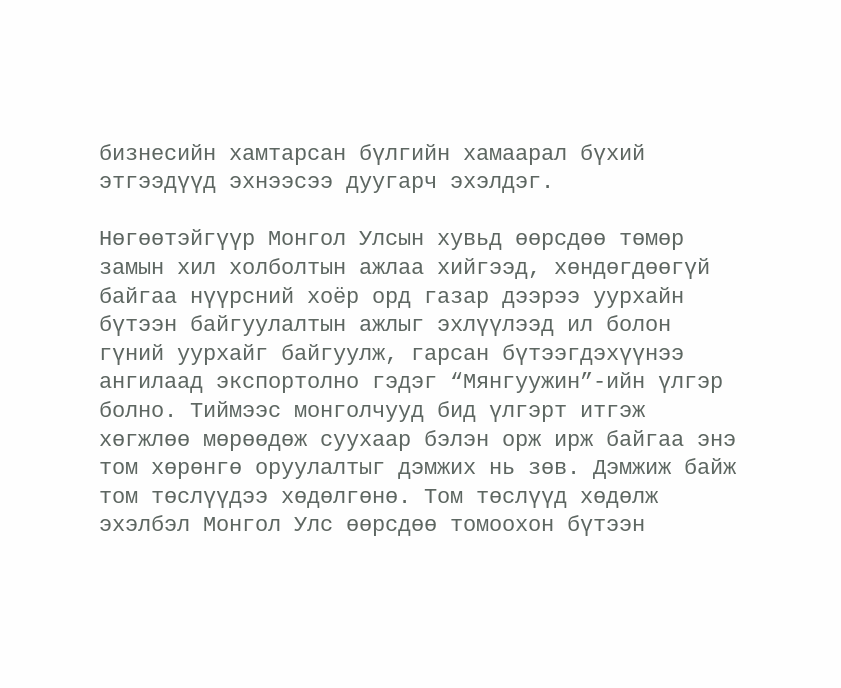бизнесийн хамтарсан бүлгийн хамаарал бүхий этгээдүүд эхнээсээ дуугарч эхэлдэг.

Нөгөөтэйгүүр Монгол Улсын хувьд өөрсдөө төмөр замын хил холболтын ажлаа хийгээд, хөндөгдөөгүй байгаа нүүрсний хоёр орд газар дээрээ уурхайн бүтээн байгуулалтын ажлыг эхлүүлээд ил болон гүний уурхайг байгуулж, гарсан бүтээгдэхүүнээ ангилаад экспортолно гэдэг “Мянгуужин”-ийн үлгэр болно. Тиймээс монголчууд бид үлгэрт итгэж хөгжлөө мөрөөдөж суухаар бэлэн орж ирж байгаа энэ том хөрөнгө оруулалтыг дэмжих нь зөв. Дэмжиж байж том төслүүдээ хөдөлгөнө. Том төслүүд хөдөлж эхэлбэл Монгол Улс өөрсдөө томоохон бүтээн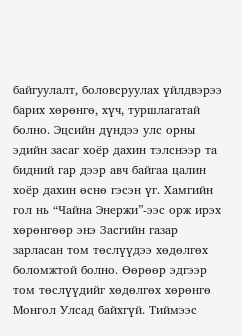байгуулалт, боловсруулах үйлдвэрээ барих хөрөнгө, хүч, туршлагатай болно. Эцсийн дүндээ улс орны эдийн засаг хоёр дахин тэлснээр та бидний гар дээр авч байгаа цалин хоёр дахин өснө гэсэн үг. Хамгийн гол нь “Чайна Энержи”-ээс орж ирэх хөрөнгөөр энэ Засгийн газар зарласан том төслүүдээ хөдөлгөх боломжтой болно. Өөрөөр эдгээр том төслүүдийг хөдөлгөх хөрөнгө Монгол Улсад байхгүй. Тиймээс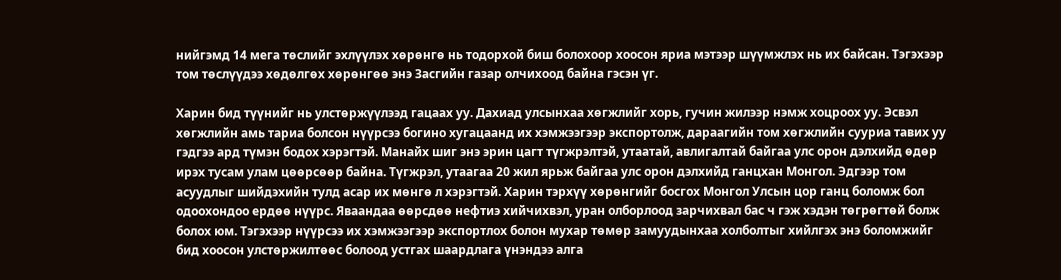нийгэмд 14 мега төслийг эхлүүлэх хөрөнгө нь тодорхой биш болохоор хоосон яриа мэтээр шүүмжлэх нь их байсан. Тэгэхээр том төслүүдээ хөдөлгөх хөрөнгөө энэ Засгийн газар олчихоод байна гэсэн үг.

Харин бид түүнийг нь улстөржүүлээд гацаах уу. Дахиад улсынхаа хөгжлийг хорь, гучин жилээр нэмж хоцроох уу. Эсвэл хөгжлийн амь тариа болсон нүүрсээ богино хугацаанд их хэмжээгээр экспортолж, дараагийн том хөгжлийн сууриа тавих уу гэдгээ ард түмэн бодох хэрэгтэй. Манайх шиг энэ эрин цагт түгжрэлтэй, утаатай, авлигалтай байгаа улс орон дэлхийд өдөр ирэх тусам улам цөөрсөөр байна. Түгжрэл, утаагаа 20 жил ярьж байгаа улс орон дэлхийд ганцхан Монгол. Эдгээр том асуудлыг шийдэхийн тулд асар их мөнгө л хэрэгтэй. Харин тэрхүү хөрөнгийг босгох Монгол Улсын цор ганц боломж бол одоохондоо ердөө нүүрс. Яваандаа өөрсдөө нефтиэ хийчихвэл, уран олборлоод зарчихвал бас ч гэж хэдэн төгрөгтөй болж болох юм. Тэгэхээр нүүрсээ их хэмжээгээр экспортлох болон мухар төмөр замуудынхаа холболтыг хийлгэх энэ боломжийг бид хоосон улстөржилтөөс болоод устгах шаардлага үнэндээ алга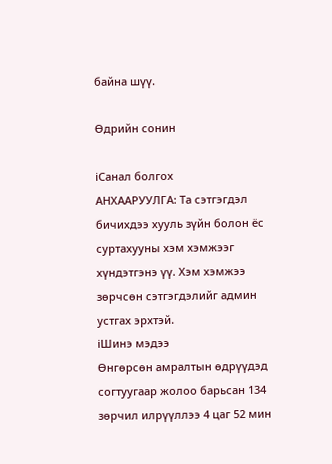байна шүү.

Өдрийн сонин

iСанал болгох
АНХААРУУЛГА: Та сэтгэгдэл бичихдээ хууль зүйн болон ёс суртахууны хэм хэмжээг хүндэтгэнэ үү. Хэм хэмжээ зөрчсөн сэтгэгдэлийг админ устгах эрхтэй.
iШинэ мэдээ
Өнгөрсөн амралтын өдрүүдэд согтуугаар жолоо барьсан 134 зөрчил илрүүллээ 4 цаг 52 мин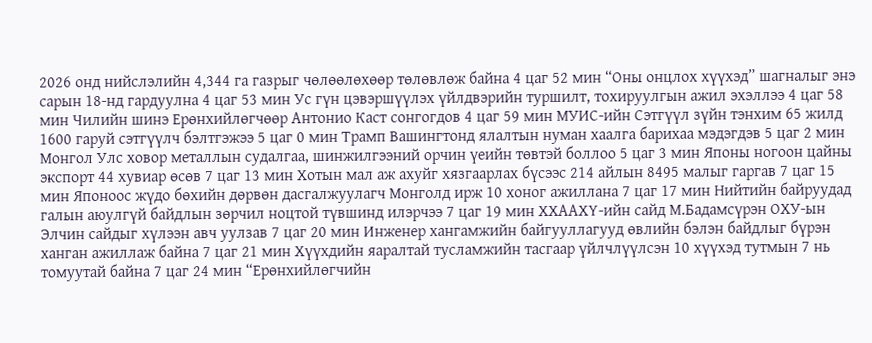2026 онд нийслэлийн 4,344 га газрыг чөлөөлөхөөр төлөвлөж байна 4 цаг 52 мин “Оны онцлох хүүхэд” шагналыг энэ сарын 18-нд гардуулна 4 цаг 53 мин Ус гүн цэвэршүүлэх үйлдвэрийн туршилт, тохируулгын ажил эхэллээ 4 цаг 58 мин Чилийн шинэ Ерөнхийлөгчөөр Антонио Каст сонгогдов 4 цаг 59 мин МУИС-ийн Сэтгүүл зүйн тэнхим 65 жилд 1600 гаруй сэтгүүлч бэлтгэжээ 5 цаг 0 мин Трамп Вашингтонд ялалтын нуман хаалга барихаа мэдэгдэв 5 цаг 2 мин Монгол Улс ховор металлын судалгаа, шинжилгээний орчин үеийн төвтэй боллоо 5 цаг 3 мин Японы ногоон цайны экспорт 44 хувиар өсөв 7 цаг 13 мин Хотын мал аж ахуйг хязгаарлах бүсээс 214 айлын 8495 малыг гаргав 7 цаг 15 мин Японоос жүдо бөхийн дөрвөн дасгалжуулагч Монголд ирж 10 хоног ажиллана 7 цаг 17 мин Нийтийн байруудад галын аюулгүй байдлын зөрчил ноцтой түвшинд илэрчээ 7 цаг 19 мин ХХААХҮ-ийн сайд М.Бадамсүрэн ОХУ-ын Элчин сайдыг хүлээн авч уулзав 7 цаг 20 мин Инженер хангамжийн байгууллагууд өвлийн бэлэн байдлыг бүрэн ханган ажиллаж байна 7 цаг 21 мин Хүүхдийн яаралтай тусламжийн тасгаар үйлчлүүлсэн 10 хүүхэд тутмын 7 нь томуутай байна 7 цаг 24 мин “Ерөнхийлөгчийн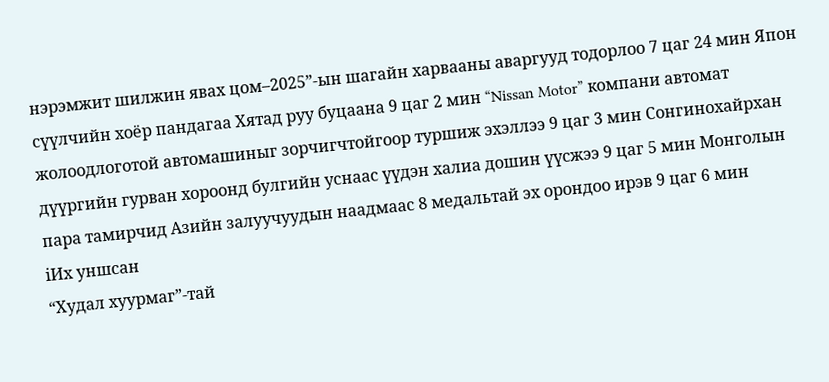нэрэмжит шилжин явах цом–2025”-ын шагайн харвааны аваргууд тодорлоо 7 цаг 24 мин Япон сүүлчийн хоёр пандагаа Хятад руу буцаана 9 цаг 2 мин “Nissan Motor” компани автомат жолоодлоготой автомашиныг зорчигчтойгоор туршиж эхэллээ 9 цаг 3 мин Сонгинохайрхан дүүргийн гурван хороонд булгийн уснаас үүдэн халиа дошин үүсжээ 9 цаг 5 мин Монголын пара тамирчид Азийн залуучуудын наадмаас 8 медальтай эх орондоо ирэв 9 цаг 6 мин
iИх уншсан
“Худал хуурмаг”-тай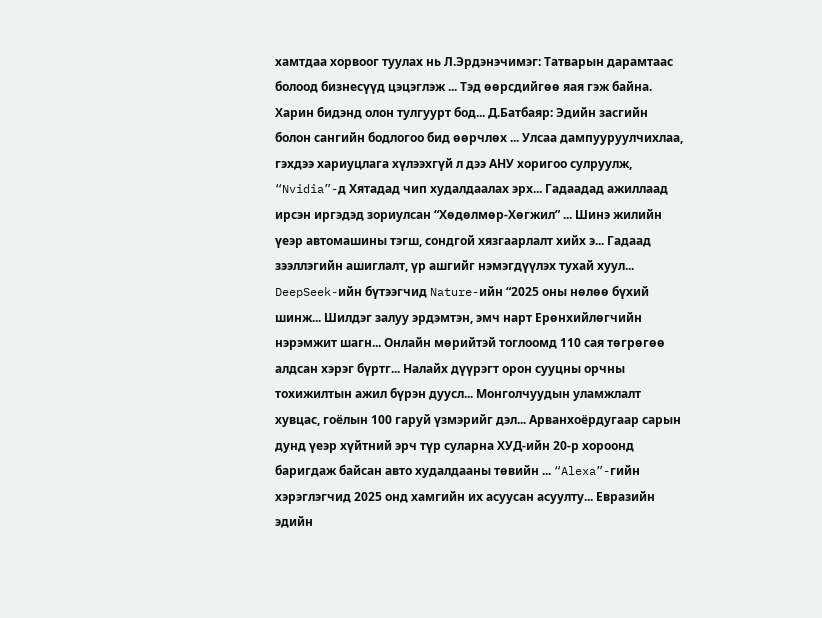хамтдаа хорвоог туулах нь Л.Эрдэнэчимэг: Татварын дарамтаас болоод бизнесүүд цэцэглэж ... Тэд өөрсдийгөө яая гэж байна. Харин бидэнд олон тулгуурт бод... Д.Батбаяр: Эдийн засгийн болон сангийн бодлогоо бид өөрчлөх ... Улсаа дампууруулчихлаа, гэхдээ хариуцлага хүлээхгүй л дээ АНУ хоригоо сулруулж, “Nvidia”-д Хятадад чип худалдаалах эрх... Гадаадад ажиллаад ирсэн иргэдэд зориулсан “Хөдөлмөр-Хөгжил” ... Шинэ жилийн үеэр автомашины тэгш, сондгой хязгаарлалт хийх э... Гадаад зээллэгийн ашиглалт, үр ашгийг нэмэгдүүлэх тухай хуул... DeepSeek-ийн бүтээгчид Nature-ийн “2025 оны нөлөө бүхий шинж... Шилдэг залуу эрдэмтэн, эмч нарт Ерөнхийлөгчийн нэрэмжит шагн... Онлайн мөрийтэй тоглоомд 110 сая төгрөгөө алдсан хэрэг бүртг... Налайх дүүрэгт орон сууцны орчны тохижилтын ажил бүрэн дуусл... Монголчуудын уламжлалт хувцас, гоёлын 100 гаруй үзмэрийг дэл... Арванхоёрдугаар сарын дунд үеэр хүйтний эрч түр суларна ХУД-ийн 20-р хороонд баригдаж байсан авто худалдааны төвийн ... “Alexa”-гийн хэрэглэгчид 2025 онд хамгийн их асуусан асуулту... Евразийн эдийн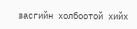засгийн холбоотой хийх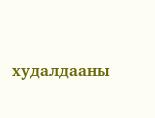худалдааны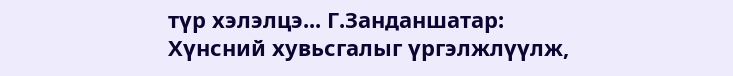түр хэлэлцэ... Г.Занданшатар: Хүнсний хувьсгалыг үргэлжлүүлж,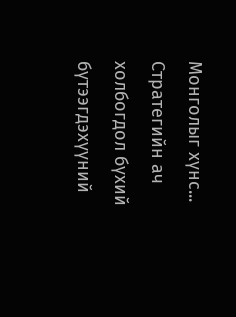Монголыг хүнс... Стратегийн ач холбогдол бүхий бүтээгдэхүүний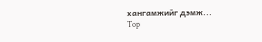хангамжийг дэмж...
Top